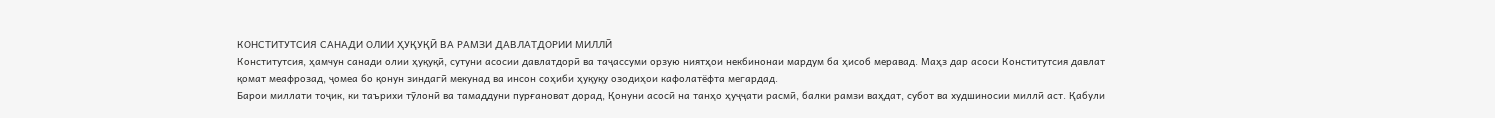КОНСТИТУТСИЯ САНАДИ ОЛИИ ҲУҚУҚӢ ВА РАМЗИ ДАВЛАТДОРИИ МИЛЛӢ
Конститутсия, ҳамчун санади олии ҳуқуқӣ, сутуни асосии давлатдорӣ ва таҷассуми орзую ниятҳои некбинонаи мардум ба ҳисоб меравад. Маҳз дар асоси Конститутсия давлат қомат меафрозад, ҷомеа бо қонун зиндагӣ мекунад ва инсон соҳиби ҳуқуқу озодиҳои кафолатёфта мегардад.
Барои миллати тоҷик, ки таърихи тӯлонӣ ва тамаддуни пурғановат дорад, Қонуни асосӣ на танҳо ҳуҷҷати расмӣ, балки рамзи ваҳдат, субот ва худшиносии миллӣ аст. Қабули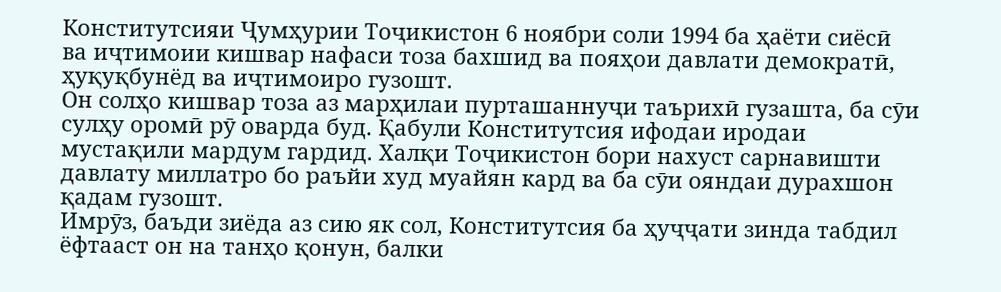Конститутсияи Ҷумҳурии Тоҷикистон 6 ноябри соли 1994 ба ҳаёти сиёсӣ ва иҷтимоии кишвар нафаси тоза бахшид ва пояҳои давлати демократӣ, ҳуқуқбунёд ва иҷтимоиро гузошт.
Он солҳо кишвар тоза аз марҳилаи пурташаннуҷи таърихӣ гузашта, ба сӯи сулҳу оромӣ рӯ оварда буд. Қабули Конститутсия ифодаи иродаи мустақили мардум гардид. Халқи Тоҷикистон бори нахуст сарнавишти давлату миллатро бо раъйи худ муайян кард ва ба сӯи ояндаи дурахшон қадам гузошт.
Имрӯз, баъди зиёда аз сию як сол, Конститутсия ба ҳуҷҷати зинда табдил ёфтааст он на танҳо қонун, балки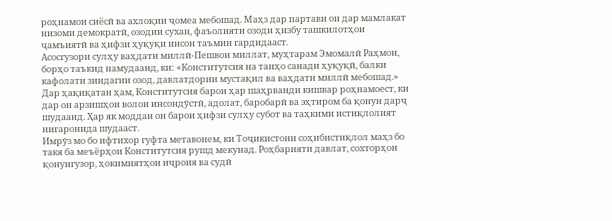роҳнамои сиёсӣ ва ахлоқии ҷомеа мебошад. Маҳз дар партави он дар мамлакат низоми демократӣ, озодии сухан, фаъолияти озоди ҳизбу ташкилотҳои ҷамъиятӣ ва ҳифзи ҳуқуқи инсон таъмин гардидааст.
Асосгузори сулҳу ваҳдати миллӣ-Пешвои миллат, муҳтарам Эмомалӣ Раҳмон, борҳо таъкид намудаанд, ки: «Конститутсия на танҳо санади ҳуқуқӣ, балки кафолати зиндагии озод, давлатдории мустақил ва ваҳдати миллӣ мебошад.»
Дар ҳақиқатан ҳам, Конститутсия барои ҳар шаҳрванди кишвар роҳнамоест, ки дар он арзишҳои волои инсондӯстӣ, адолат, баробарӣ ва эҳтиром ба қонун дарҷ шудаанд. Ҳар як моддаи он барои ҳифзи сулҳу субот ва таҳкими истиқлолият нигаронида шудааст.
Имрӯз мо бо ифтихор гуфта метавонем, ки Тоҷикистони соҳибистиқлол маҳз бо такя ба меъёрҳои Конститутсия рушд мекунад. Роҳбарияти давлат, сохторҳои қонунгузор, ҳокимиятҳои иҷроия ва судӣ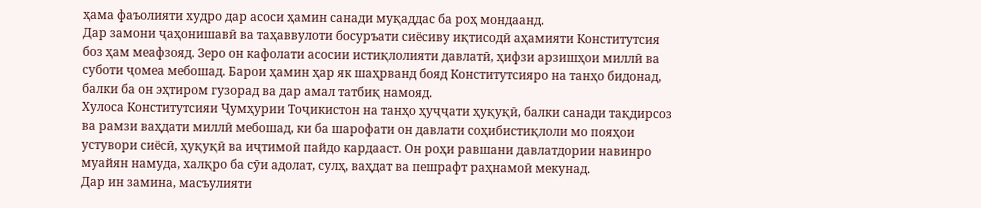ҳама фаъолияти худро дар асоси ҳамин санади муқаддас ба роҳ мондаанд.
Дар замони ҷаҳонишавӣ ва таҳаввулоти босуръати сиёсиву иқтисодӣ аҳамияти Конститутсия боз ҳам меафзояд. Зеро он кафолати асосии истиқлолияти давлатӣ, ҳифзи арзишҳои миллӣ ва суботи ҷомеа мебошад. Барои ҳамин ҳар як шаҳрванд бояд Конститутсияро на танҳо бидонад, балки ба он эҳтиром гузорад ва дар амал татбиқ намояд.
Хулоса Конститутсияи Ҷумҳурии Тоҷикистон на танҳо ҳуҷҷати ҳуқуқӣ, балки санади тақдирсоз ва рамзи ваҳдати миллӣ мебошад, ки ба шарофати он давлати соҳибистиқлоли мо пояҳои устувори сиёсӣ, ҳуқуқӣ ва иҷтимоӣ пайдо кардааст. Он роҳи равшани давлатдории навинро муайян намуда, халқро ба сӯи адолат, сулҳ, ваҳдат ва пешрафт раҳнамоӣ мекунад.
Дар ин замина, масъулияти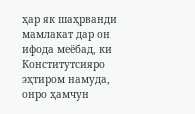ҳар як шаҳрванди мамлакат дар он ифода меёбад, ки Конститутсияро эҳтиром намуда, онро ҳамчун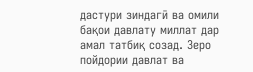дастури зиндагӣ ва омили бақои давлату миллат дар амал татбиқ созад. Зеро пойдории давлат ва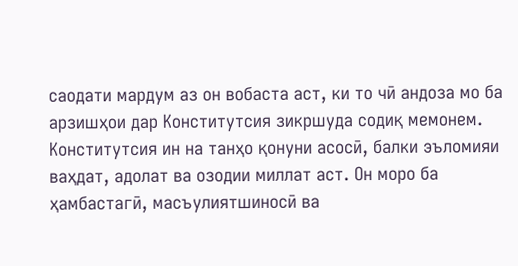саодати мардум аз он вобаста аст, ки то чӣ андоза мо ба арзишҳои дар Конститутсия зикршуда содиқ мемонем.
Конститутсия ин на танҳо қонуни асосӣ, балки эъломияи ваҳдат, адолат ва озодии миллат аст. Он моро ба ҳамбастагӣ, масъулиятшиносӣ ва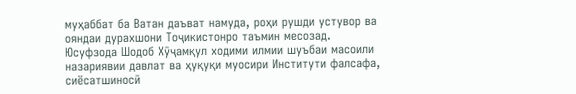муҳаббат ба Ватан даъват намуда, роҳи рушди устувор ва ояндаи дурахшони Тоҷикистонро таъмин месозад.
Юсуфзода Шодоб Хӯҷамқул ходими илмии шуъбаи масоили назариявии давлат ва ҳуқуқи муосири Институти фалсафа, сиёсатшиносӣ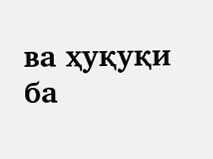ва ҳуқуқи ба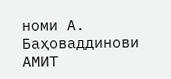номи А. Баҳоваддинови АМИТ